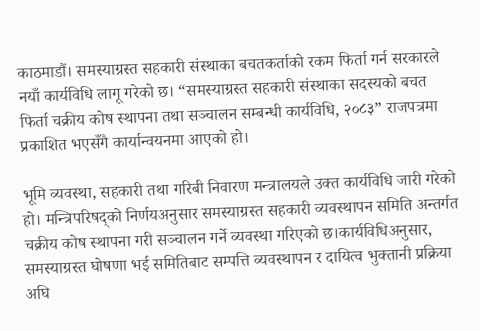काठमाडौं। समस्याग्रस्त सहकारी संस्थाका बचतकर्ताको रकम फिर्ता गर्न सरकारले नयाँ कार्यविधि लागू गरेको छ। “समस्याग्रस्त सहकारी संस्थाका सदस्यको बचत फिर्ता चक्रीय कोष स्थापना तथा सञ्चालन सम्बन्धी कार्यविधि, २०८३” राजपत्रमा प्रकाशित भएसँगै कार्यान्वयनमा आएको हो।

भूमि व्यवस्था, सहकारी तथा गरिबी निवारण मन्त्रालयले उक्त कार्यविधि जारी गरेको हो। मन्त्रिपरिषद्को निर्णयअनुसार समस्याग्रस्त सहकारी व्यवस्थापन समिति अन्तर्गत चक्रीय कोष स्थापना गरी सञ्चालन गर्ने व्यवस्था गरिएको छ।कार्यविधिअनुसार, समस्याग्रस्त घोषणा भई समितिबाट सम्पत्ति व्यवस्थापन र दायित्व भुक्तानी प्रक्रिया अघि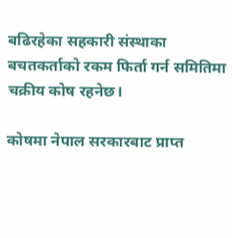बढिरहेका सहकारी संस्थाका बचतकर्ताको रकम फिर्ता गर्न समितिमा चक्रीय कोष रहनेछ।

कोषमा नेपाल सरकारबाट प्राप्त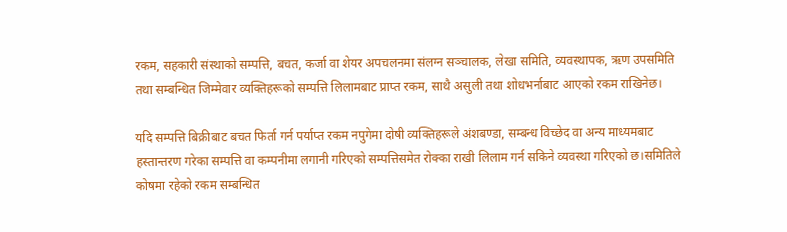रकम, सहकारी संस्थाको सम्पत्ति, बचत, कर्जा वा शेयर अपचलनमा संलग्न सञ्चालक, लेखा समिति, व्यवस्थापक, ऋण उपसमिति तथा सम्बन्धित जिम्मेवार व्यक्तिहरूको सम्पत्ति लिलामबाट प्राप्त रकम, साथै असुली तथा शोधभर्नाबाट आएको रकम राखिनेछ।

यदि सम्पत्ति बिक्रीबाट बचत फिर्ता गर्न पर्याप्त रकम नपुगेमा दोषी व्यक्तिहरूले अंशबण्डा, सम्बन्ध विच्छेद वा अन्य माध्यमबाट हस्तान्तरण गरेका सम्पत्ति वा कम्पनीमा लगानी गरिएको सम्पत्तिसमेत रोक्का राखी लिलाम गर्न सकिने व्यवस्था गरिएको छ।समितिले कोषमा रहेको रकम सम्बन्धित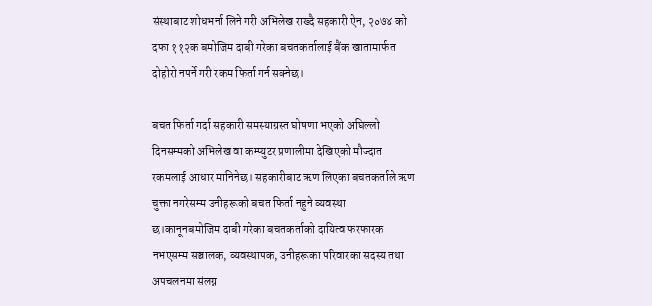संस्थाबाट शोधभर्ना लिने गरी अभिलेख राख्दै सहकारी ऐन, २०७४ को दफा ११२क बमोजिम दाबी गरेका बचतकर्तालाई बैंक खातामार्फत दोहोरो नपर्ने गरी रकम फिर्ता गर्न सक्नेछ।

बचत फिर्ता गर्दा सहकारी समस्याग्रस्त घोषणा भएको अघिल्लो दिनसम्मको अभिलेख वा कम्प्युटर प्रणालीमा देखिएको मौज्दात रकमलाई आधार मानिनेछ। सहकारीबाट ऋण लिएका बचतकर्ताले ऋण चुक्ता नगरेसम्म उनीहरूको बचत फिर्ता नहुने व्यवस्था छ।कानूनबमोजिम दाबी गरेका बचतकर्ताको दायित्व फरफारक नभएसम्म सञ्चालक, व्यवस्थापक, उनीहरूका परिवारका सदस्य तथा अपचलनमा संलग्न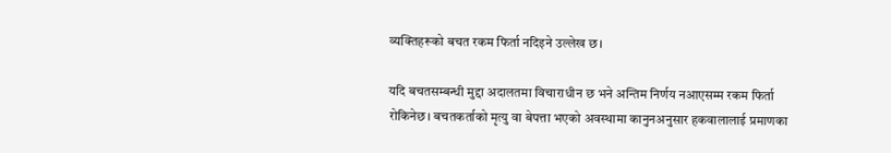व्यक्तिहरूको बचत रकम फिर्ता नदिइने उल्लेख छ।

यदि बचतसम्बन्धी मुद्दा अदालतमा विचाराधीन छ भने अन्तिम निर्णय नआएसम्म रकम फिर्ता रोकिनेछ। बचतकर्ताको मृत्यु वा बेपत्ता भएको अवस्थामा कानुनअनुसार हकवालालाई प्रमाणका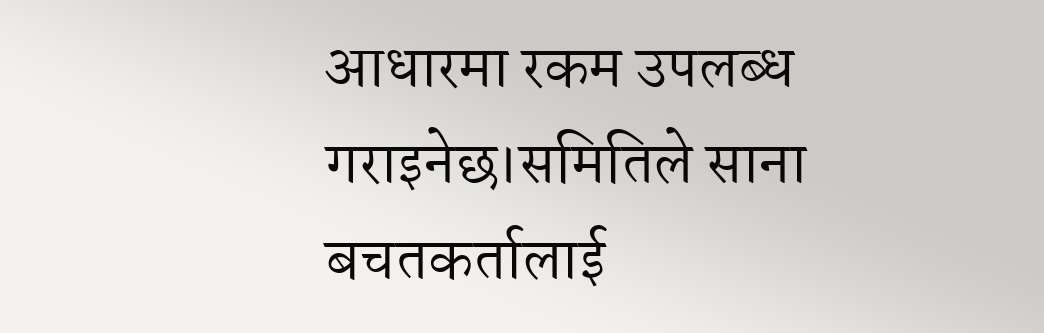आधारमा रकम उपलब्ध गराइनेछ।समितिले साना बचतकर्तालाई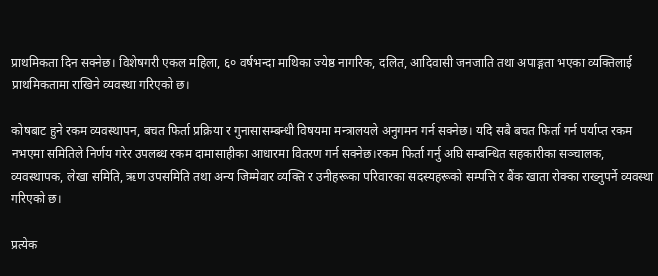प्राथमिकता दिन सक्नेछ। विशेषगरी एकल महिला, ६० वर्षभन्दा माथिका ज्येष्ठ नागरिक, दलित, आदिवासी जनजाति तथा अपाङ्गता भएका व्यक्तिलाई प्राथमिकतामा राखिने व्यवस्था गरिएको छ।

कोषबाट हुने रकम व्यवस्थापन, बचत फिर्ता प्रक्रिया र गुनासासम्बन्धी विषयमा मन्त्रालयले अनुगमन गर्न सक्नेछ। यदि सबै बचत फिर्ता गर्न पर्याप्त रकम नभएमा समितिले निर्णय गरेर उपलब्ध रकम दामासाहीका आधारमा वितरण गर्न सक्नेछ।रकम फिर्ता गर्नु अघि सम्बन्धित सहकारीका सञ्चालक, व्यवस्थापक, लेखा समिति, ऋण उपसमिति तथा अन्य जिम्मेवार व्यक्ति र उनीहरूका परिवारका सदस्यहरूको सम्पत्ति र बैंक खाता रोक्का राख्नुपर्ने व्यवस्था गरिएको छ।

प्रत्येक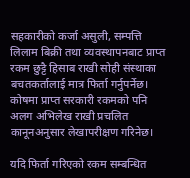सहकारीको कर्जा असुली, सम्पत्ति लिलाम बिक्री तथा व्यवस्थापनबाट प्राप्त रकम छुट्टै हिसाब राखी सोही संस्थाका बचतकर्तालाई मात्र फिर्ता गर्नुपर्नेछ। कोषमा प्राप्त सरकारी रकमको पनि अलग अभिलेख राखी प्रचलित कानूनअनुसार लेखापरीक्षण गरिनेछ।

यदि फिर्ता गरिएको रकम सम्बन्धित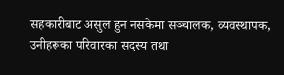सहकारीबाट असुल हुन नसकेमा सञ्चालक, व्यवस्थापक, उनीहरूका परिवारका सदस्य तथा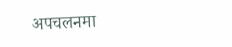अपचलनमा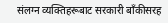संलग्न व्यक्तिहरूबाट सरकारी बाँकीसरह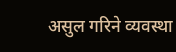असुल गरिने व्यवस्था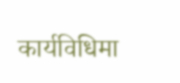कार्यविधिमा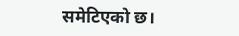समेटिएको छ।